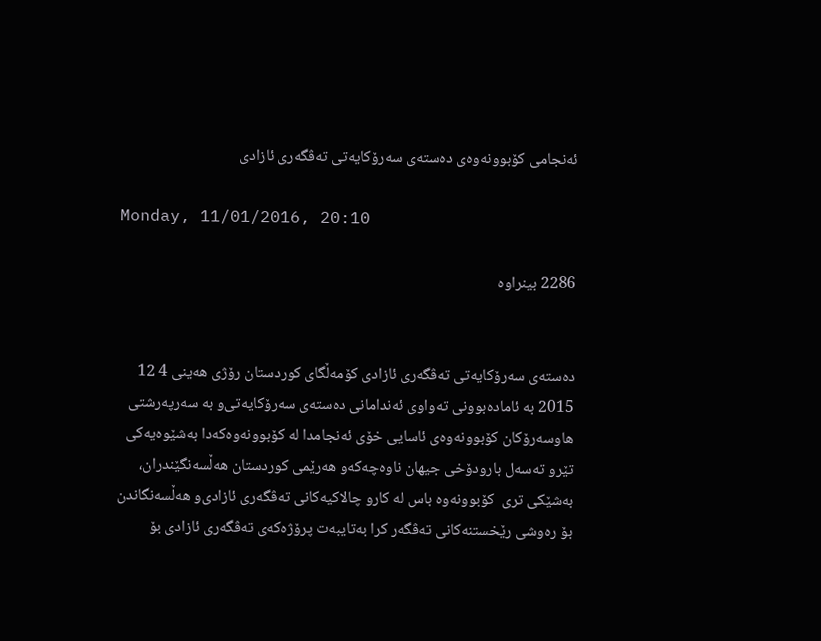ئه‌نجامی‌ کۆبوونه‌وه‌ی‌ ده‌سته‌ی‌ سه‌رۆکایه‌تی‌ ته‌ڤگه‌ری‌ ئازادی‌

Monday, 11/01/2016, 20:10

2286 بینراوە


ده‌سته‌ی‌ سه‌رۆکایه‌تی‌ ته‌ڤگه‌ری‌ ئازادی‌ کۆمه‌ڵگای‌ کوردستان رۆژی‌ هه‌ینی‌ 4 12 2015 به‌ ئاماده‌بوونی‌ ته‌واوی‌ ئه‌ندامانی‌ ده‌سته‌ی‌ سه‌رۆکایه‌تی‌‌و به‌ سه‌رپه‌رشتی‌ هاوسه‌رۆکان کۆبوونه‌وه‌ی‌ ئاسایی‌ خۆی‌ ئه‌نجامدا له‌ کۆبوونه‌وه‌که‌دا به‌شێوه‌یه‌کی‌ تێرو ته‌سه‌ل بارودۆخی‌ جیهان ناوه‌چه‌که‌‌و هه‌رێمی‌ کوردستان هه‌ڵسه‌نگێندران، به‌شێکی‌ تری‌  کۆبوونه‌وه‌ باس له‌ کارو چالاکیه‌کانی‌ ته‌ڤگه‌ری‌ ئازادی‌‌و هه‌ڵسه‌نگاندن بۆ ره‌وشی‌ رێخستنه‌کانی‌ ته‌ڤگه‌ر کرا به‌تایبه‌ت پرۆژه‌که‌ی‌ ته‌ڤگه‌ری‌ ئازادی‌ بۆ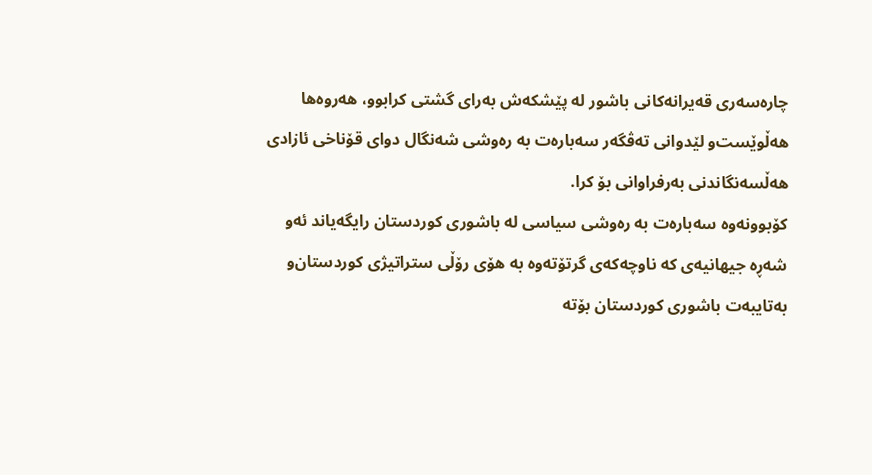چاره‌سه‌ری‌ قه‌یرانه‌کانی‌ باشور له‌ پێشکه‌ش به‌رای‌ گشتی‌ کرابوو، هه‌روه‌ها هه‌ڵوێست‌و لێدوانی‌ ته‌ڤگه‌ر سه‌باره‌ت به‌ ره‌وشی‌ شه‌نگال دوای‌ قۆناخی‌ ئازادی‌ هه‌ڵسه‌نگاندنی‌ به‌رفراوانی‌ بۆ کرا.
کۆبوونه‌وه‌ سه‌باره‌ت به‌ ره‌وشی‌ سیاسی‌ له‌ باشوری‌ کوردستان رایگه‌یاند ئه‌و شه‌ڕه‌ جیهانیه‌ی‌ که‌ ناوچه‌که‌ی‌ گرتۆته‌وه‌ به‌ هۆی‌ رۆڵی‌ ستراتیژی‌ کوردستان‌و به‌تایبه‌ت باشوری‌ کوردستان بۆته‌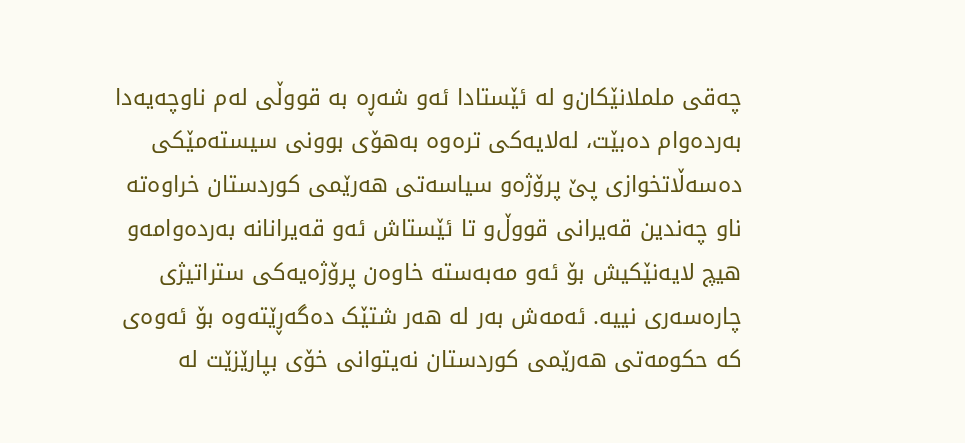چه‌قی‌ ململانێکان‌و له‌ ئێستادا ئه‌و شه‌ڕه‌ به‌ قووڵی‌ له‌م ناوچه‌یه‌دا به‌رده‌وام ده‌بێت، له‌لایه‌کی‌ تره‌وه‌ به‌هۆی‌ بوونی‌ سیسته‌مێکی‌ ده‌سه‌ڵاتخوازی‌ پێ پرۆژه‌‌و سیاسه‌تی‌ هه‌رێمی‌ کوردستان خراوه‌ته‌ ناو چه‌ندین قه‌یرانی‌ قووڵ‌و تا ئێستاش ئه‌و قه‌یرانانه‌ به‌رده‌وامه‌‌و هیچ لایه‌نێکیش بۆ ئه‌و مه‌به‌سته‌ خاوه‌ن پرۆژه‌یه‌کی‌ ستراتیژی‌ چاره‌سه‌ری‌ نییه‌. ئه‌مه‌ش به‌ر له‌ هه‌ر شتێک ده‌گه‌ڕێته‌وه‌ بۆ ئه‌وه‌ی‌ که‌ حکومه‌تی‌ هه‌رێمی‌ کوردستان نه‌یتوانی‌ خۆی‌ بپارێزێت له‌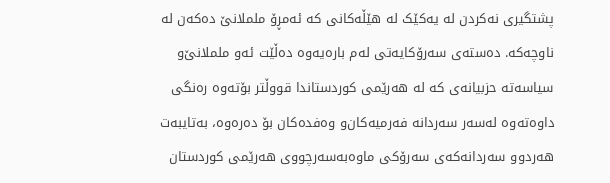پشتگیری‌ نه‌کردن له‌ یه‌کێک له‌ هێڵه‌کانی‌ که‌ ئه‌مڕۆ ململانێ ده‌که‌ن له‌ ناوچه‌که‌. ده‌سته‌ی‌ سه‌رۆکایه‌تی‌ له‌م باره‌یه‌وه‌ ده‌ڵێت ئه‌و ململانێ‌و سیاسه‌ته‌ حزبیانه‌ی‌ که‌ له‌ هه‌رێمی‌ کوردستاندا قووڵتر بۆته‌وه‌ ره‌نگی‌ داوه‌ته‌وه‌ له‌سه‌ر سه‌ردانه‌ فه‌رمیه‌کان‌و وه‌فده‌کان بۆ ده‌ره‌وه‌، به‌تایبه‌ت هه‌ردوو سه‌ردانه‌که‌ی‌ سه‌رۆکی‌ ماوه‌به‌سه‌رچووی‌ هه‌رێمی‌ کوردستان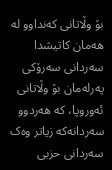بۆ وڵاتانی‌ که‌نداو‌و له‌ هه‌مان کاتیشدا سه‌ردانی‌ سه‌رۆکی‌ په‌رله‌مان بۆ وڵاتانی‌ ئه‌ور‌وپا، که‌ هه‌ردوو سه‌ردانه‌که‌ زیاتر وه‌ک سه‌ردانی‌ حزبی‌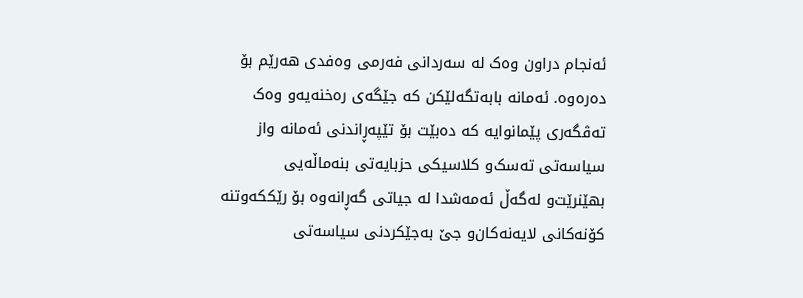ئه‌نجام دراون وه‌ک له‌ سه‌ردانی‌ فه‌رمی‌ وه‌فدی‌ هه‌رێم بۆ ده‌ره‌وه‌. ئه‌مانه‌ بابه‌تگه‌لێکن که‌ جێگه‌ی‌ ره‌خنه‌یه‌‌و وه‌ک ته‌ڤگه‌ری‌ پێمانوایه‌ که‌ ده‌بێت بۆ تێپه‌ڕاندنی‌ ئه‌مانه‌ واز سیاسه‌تی‌ ته‌سک‌و کلاسیکی‌ حزبایه‌تی‌ بنه‌ماڵه‌یی‌ بهێنرێت‌و له‌گه‌ڵ ئه‌مه‌شدا له‌ جیاتی‌ گه‌ڕانه‌وه‌ بۆ رێککه‌وتنه‌ کۆنه‌کانی‌ لایه‌نه‌کان‌و جێ به‌جێکردنی‌ سیاسه‌تی‌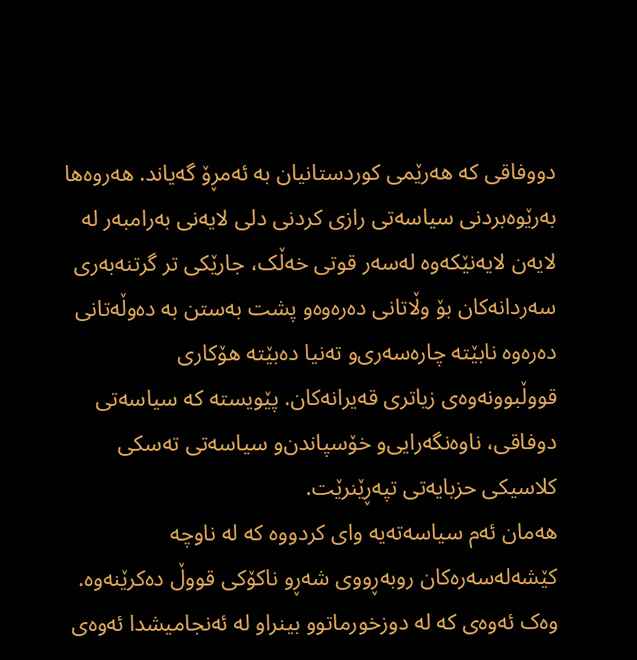دووفاقی‌ که‌ هه‌رێمی‌ کوردستانیان به‌ ئه‌مڕۆ گه‌یاند. هه‌روه‌ها به‌رێوه‌بردنی‌ سیاسه‌تی‌ رازی‌ کردنی‌ دلی‌ لایه‌نی‌ به‌رامبه‌ر له‌ لایه‌ن لایه‌نێکه‌وه‌ له‌سه‌ر قوتی‌ خه‌ڵک، جارێکی‌ تر گرتنه‌به‌ری‌ سه‌ردانه‌کان بۆ وڵاتانی‌ ده‌ره‌وه‌و پشت به‌ستن به‌ ده‌وڵه‌تانی‌ ده‌ره‌وه‌ نابێته‌ چاره‌سه‌ری‌‌و ته‌نیا ده‌بێته‌ هۆکاری‌ قووڵبوونه‌وه‌ی‌ زیاتری‌ قه‌یرانه‌کان. پێویسته‌ که‌ سیاسه‌تی‌ دوفاقی‌، ناوه‌نگه‌رایی‌‌و خۆسپاندن‌و سیاسه‌تی‌ ته‌سکی‌ کلاسیکی‌ حزبایه‌تی‌ تپه‌ڕێنرێت.
هه‌مان ئه‌م سیاسه‌ته‌یه‌ وای‌ کردووه‌ که‌ له‌ ناوچه‌ کێشه‌له‌سه‌ره‌کان روبه‌ڕووی‌ شه‌ڕو ناکۆکی‌ قووڵ ده‌کرێنه‌وه‌. وه‌ک ئه‌وه‌ی‌ که‌ له‌ دوزخورماتو‌و بینرا‌و له‌ ئه‌نجامیشدا ئه‌وه‌ی‌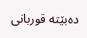ده‌بێته‌ قوربانی‌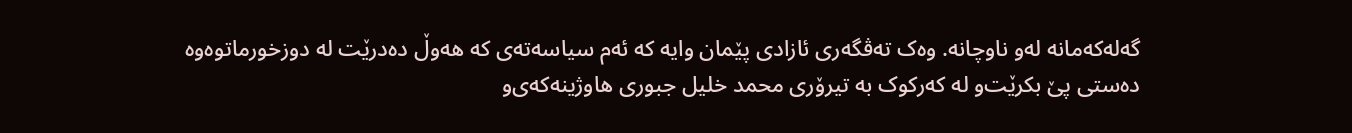گه‌له‌که‌مانه‌ له‌و ناوچانه‌. وه‌ک ته‌ڤگه‌ری‌ ئازادی‌ پێمان وایه‌ که‌ ئه‌م سیاسه‌ته‌ی‌ که‌ هه‌وڵ ده‌درێت له‌ دوزخورماتوه‌وه‌ ده‌ستی‌ پێ بکرێت‌و له‌ که‌رکوک به‌ تیرۆری‌ محمد خلیل جبوری‌ هاوژینه‌که‌ی‌‌و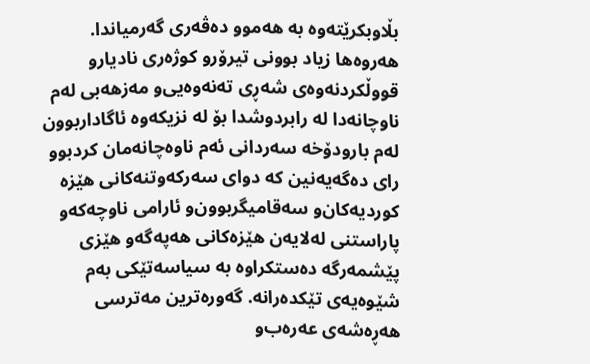بڵاوبکرێته‌وه‌ به‌ هه‌موو ده‌ڤه‌ری‌ گه‌رمیاندا. هه‌روه‌ها زیاد بوونی‌ تیرۆر‌و کوژه‌ری‌ نادیار‌و قووڵکردنه‌وه‌ی‌ شه‌ڕی‌ ته‌نه‌وه‌یی‌‌و مه‌زهه‌بی‌ له‌م ناوچانه‌دا له‌ رابردوشدا بۆ له‌ نزیکه‌وه‌ ئاگاداربوون له‌م بارودۆخه‌ سه‌ردانی‌ ئه‌م ناوه‌چانه‌مان کردبو‌و رای ده‌گه‌یه‌نین که‌ دوای‌ سه‌رکه‌وتنه‌کانی‌ هێزه‌ کوردیه‌کان‌و سه‌قامیگربوون‌و ئارامی‌ ناوچه‌که‌‌و پاراستنی‌ له‌لایه‌ن هێزه‌کانی‌ هه‌په‌گه‌‌و هێزی‌ پێشمه‌رگه‌ ده‌ستکراوه‌ به‌ سیاسه‌تێکی‌ به‌م شێوه‌یه‌ی‌ تێکده‌رانه‌. گه‌وره‌ترین مه‌ترسی هه‌ڕه‌شه‌ی‌ عه‌ره‌ب‌و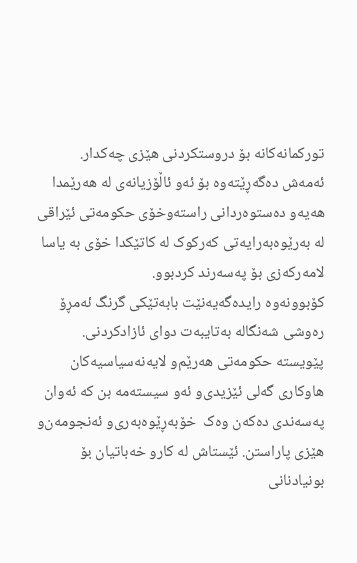تورکمانه‌کانه‌ بۆ دروستکردنی‌ هێزی‌ چه‌کدار.  ئه‌مه‌ش ده‌گه‌ڕێته‌وه‌ بۆ ئه‌و ئاڵۆزیانه‌ی‌ له‌ هه‌رێمدا هه‌یه‌‌و ده‌ستوه‌ردانی‌ راسته‌وخۆی‌ حکومه‌تی‌ ئێراقی‌ له‌ به‌رێوه‌به‌رایه‌تی‌ که‌رکوک له‌ کاتێکدا خۆی‌ به‌ یاسا لامه‌رکه‌زی‌ بۆ په‌سه‌رند کردبوو.
کۆبوونه‌وه‌ رایده‌گه‌یه‌نێت بابه‌تێکی‌ گرنگ ئه‌مڕۆ ره‌وشی‌ شه‌نگاله‌ به‌تایبه‌ت دوای‌ ئازادکردنی‌. پێویسته‌ حکومه‌تی‌ هه‌رێم‌و لایه‌نه‌سیاسیه‌کان هاوکاری گه‌لی‌ ئێزیدی‌‌و ئه‌و سیسته‌مه‌ بن که‌ ئه‌وان په‌سه‌ندی‌ ده‌که‌ن وه‌ک  خۆبه‌ڕێوه‌به‌ری‌‌و ئه‌نجومه‌ن‌و هێزی‌ پاراستن. ئێستاش له‌ کارو خه‌باتیان بۆ بونیادنانی‌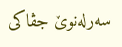سه‌رله‌نوێ جڤاکی‌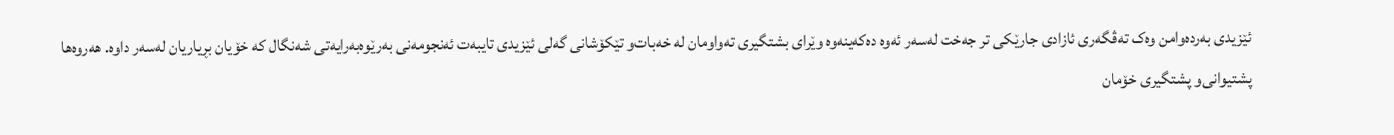ئێزیدی‌ به‌رده‌وامن وه‌ک ته‌ڤگه‌ری‌ ئازادی‌ جارێکی‌ تر جه‌خت له‌سه‌ر ئه‌وه‌ ده‌که‌ینه‌وه‌ وێرای‌ بشتگیری‌ ته‌واومان له‌ خه‌بات‌و تێکۆشانی‌ گه‌لی‌ ئێزیدی‌ تایبه‌ت ئه‌نجومه‌نی‌ به‌رێوه‌به‌رایه‌تی‌ شه‌نگال که‌ خۆیان بڕیاریان له‌سه‌ر داوه‌. هه‌روه‌ها پشتیوانی‌‌و پشتگیری‌ خۆمان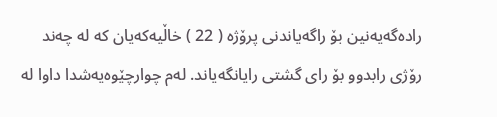راده‌گه‌یه‌نین بۆ راگه‌یاندنی‌ پرۆژه‌ ( 22 ) خاڵیه‌که‌یان که‌ له‌ چه‌ند رۆژی‌ رابدوو بۆ رای‌ گشتی‌ رایانگه‌یاند. له‌م چوارچێوه‌یه‌شدا داوا له‌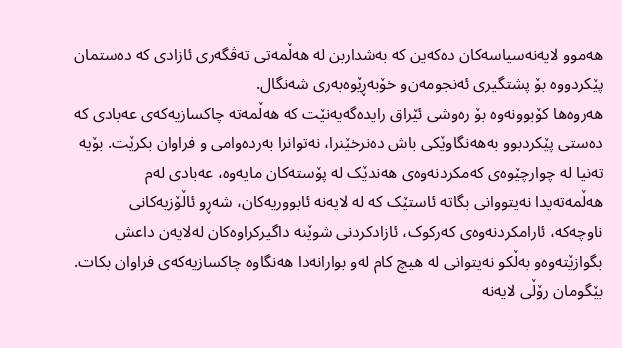هه‌موو لایه‌نه‌سیاسه‌کان ده‌که‌ین که‌ به‌شداربن له‌ هه‌ڵمه‌تی‌ ته‌ڤگه‌ری‌ ئازادی‌ که‌ ده‌ستمان پێکردووه‌ بۆ پشتگیری‌ ئه‌نجومه‌ن‌و خۆبه‌ڕێوه‌به‌ری شه‌نگال.
هه‌روه‌ها کۆبوونه‌وه‌ بۆ ره‌وشی‌ ئێراق رایده‌گه‌یه‌نێت که‌ هه‌ڵمه‌ته‌ چاکسازیه‌که‌ی‌ عه‌بادی‌ که‌ ده‌ستی‌ پێکردبوو به‌هه‌نگاوێکی‌ باش ده‌نرخێنرا، نه‌توانرا به‌رده‌وامی‌ ‌و فراوان بکرێت. بۆیه‌ ته‌نیا له‌ چوارچێوه‌ی‌ که‌مکردنه‌وه‌ی‌ هه‌ندێک له‌ پۆسته‌کان مایه‌وه‌، عه‌بادی‌ له‌م هه‌ڵمه‌ته‌یدا نه‌یتووانی‌ بگاته‌ ئاستێک که‌ له‌ لایه‌نه‌ ئابووریه‌کان، شه‌ڕ‌و ئاڵۆزیه‌کانی‌ ناوچه‌که‌، ئارامکردنه‌وه‌ی‌ که‌رکوک، ئازادکردنی‌ شوێنه‌ داگیرکراوه‌کان له‌لایه‌ن داعش بگوازێته‌وه‌و به‌ڵکو نه‌یتوانی‌ له‌ هیچ کام له‌‌و بوارانه‌دا هه‌نگاوه‌ چاکسازیه‌که‌ی‌ فراوان بکات. بێگومان رۆڵی‌ لایه‌نه‌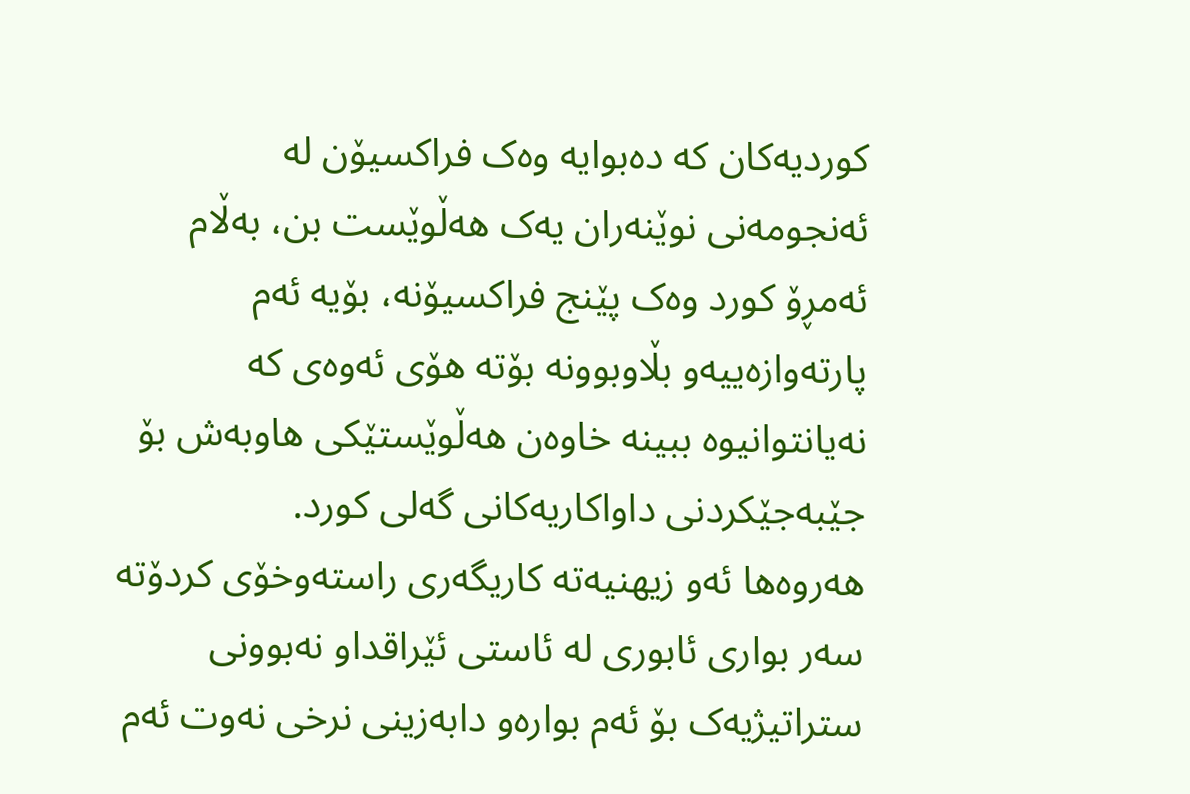کوردیه‌کان که‌ ده‌بوایه‌ وه‌ک فراکسیۆن له‌ ئه‌نجومه‌نی‌ نوێنه‌ران یه‌ک هه‌ڵوێست بن، به‌ڵام ئه‌مڕۆ کورد وه‌ک پێنج فراکسیۆنه‌، بۆیه‌ ئه‌م پارته‌وازه‌ییه‌‌و بڵاوبوونه‌ بۆته‌ هۆی‌ ئه‌وه‌ی‌ که‌ نه‌یانتوانیوه‌ ببینه‌ خاوه‌ن هه‌ڵوێستێکی‌ هاوبه‌ش بۆ جێبه‌جێکردنی‌ داواکاریه‌کانی‌ گه‌لی‌ کورد.
هه‌روه‌ها ئه‌و زیهنیه‌ته‌ کاریگه‌ری‌ راسته‌وخۆی‌ کردۆته‌ سه‌ر بواری‌ ئابوری‌ له‌ ئاستی‌ ئێراقدا‌و نه‌بوونی‌ ستراتیژیه‌ک بۆ ئه‌م بواره‌‌و دابه‌زینی‌ نرخی‌ نه‌وت ئه‌م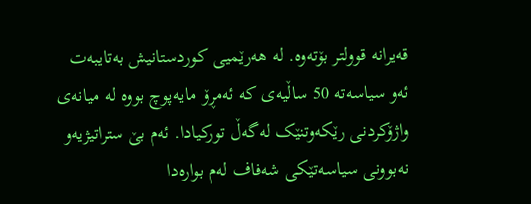قه‌یرانه‌ قوولتر بۆته‌وه‌. له‌ هه‌رێمیی‌ کوردستانیش به‌تایبه‌ت ئه‌و سیاسه‌ته‌ 50 ساڵیه‌ی‌ که‌ ئه‌مڕۆ مایه‌پوچ بووه‌ له‌ میانه‌ی‌ واژۆکردنی‌ رێکه‌وتنێک له‌گه‌ڵ تورکیادا. ئه‌م بێ ستراتیژیه‌‌و نه‌بوونی‌ سیاسه‌تێکی‌ شه‌فاف له‌م بواره‌دا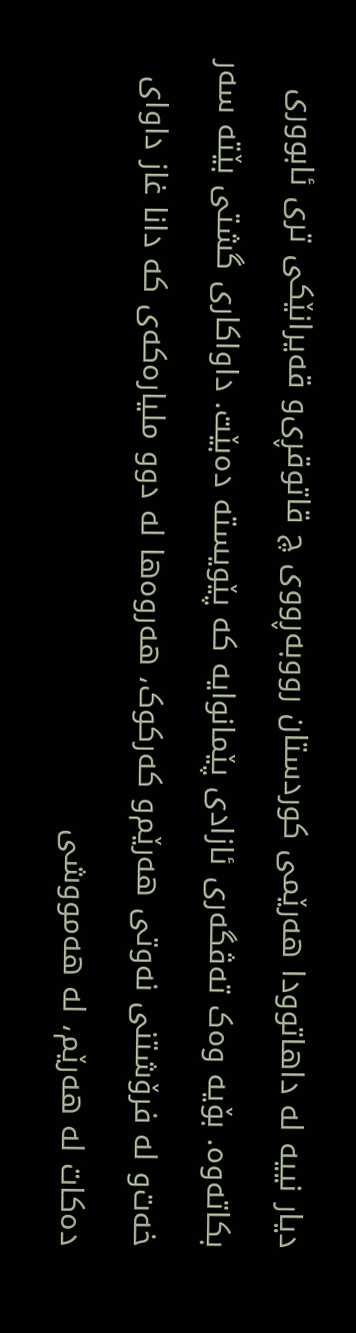دیار نییه‌ له‌ داهاتوودا هه‌رێمی‌ کوردستان رووبه‌ڕووی‌ چ قاتوقڕی‌‌و قه‌یرانێکی‌ تری‌ ئابووری‌ بکاته‌وه‌. بۆیه‌ وه‌ک ته‌ڤگه‌ری‌ ئازادی‌ پێمانوایه‌ که‌ پێویسته‌ ده‌بێت. داواکاری‌ گشتی‌ بێته‌ سه‌ر خه‌ت‌و له‌ فرۆشتنی‌ نه‌وتی‌ هه‌رێم‌و که‌رکوک، هه‌روه‌ها له‌ دوو ملیاره‌که‌ی‌ که‌ دانا غاز داوای‌ ده‌کات له‌ هه‌رێم، له‌ هه‌مووشی‌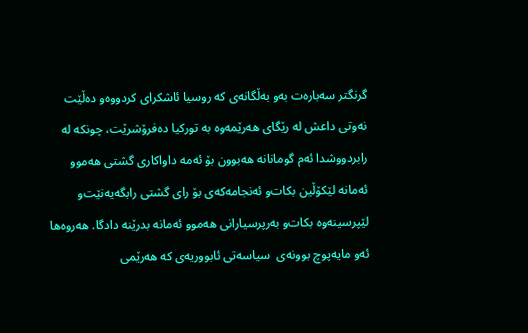گرنگتر سه‌باره‌ت به‌و به‌ڵگانه‌ی‌ که‌ روسیا ئاشکرای‌ کردووه‌‌و ده‌ڵێت نه‌وتی‌ داعش له‌ رێگای‌ هه‌رێمه‌وه‌ به‌ تورکیا ده‌فرۆشرێت، چونکه‌ له‌ رابردووشدا ئه‌م گومانانه‌ هه‌بوون بۆ ئه‌مه‌ داواکاری‌ گشتی‌ هه‌موو ئه‌مانه‌ لێکۆڵین بکات‌و ئه‌نجامه‌که‌ی‌ بۆ رای‌ گشتی‌ رابگه‌یه‌نێت‌و لێپرسینه‌وه‌ بکات‌و به‌رپرسیارانی‌ هه‌موو ئه‌مانه‌ بدرێنه‌ دادگا. هه‌روه‌ها ئه‌و مایه‌پوچ بوونه‌ی‌  سیاسه‌تی‌ ئابووریه‌ی‌ که‌ هه‌رێمی‌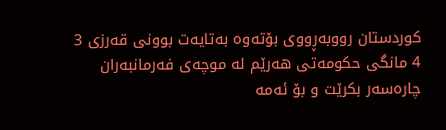کوردستان رووبه‌ڕووی‌ بۆته‌وه‌ به‌تایه‌ت بوونی‌ قه‌رزی‌ 3 4 مانگی‌ حکومه‌تی‌ هه‌رێم له‌ موچه‌ی‌ فه‌رمانبه‌ران چاره‌سه‌ر بکرێت ‌و بۆ ئه‌مه‌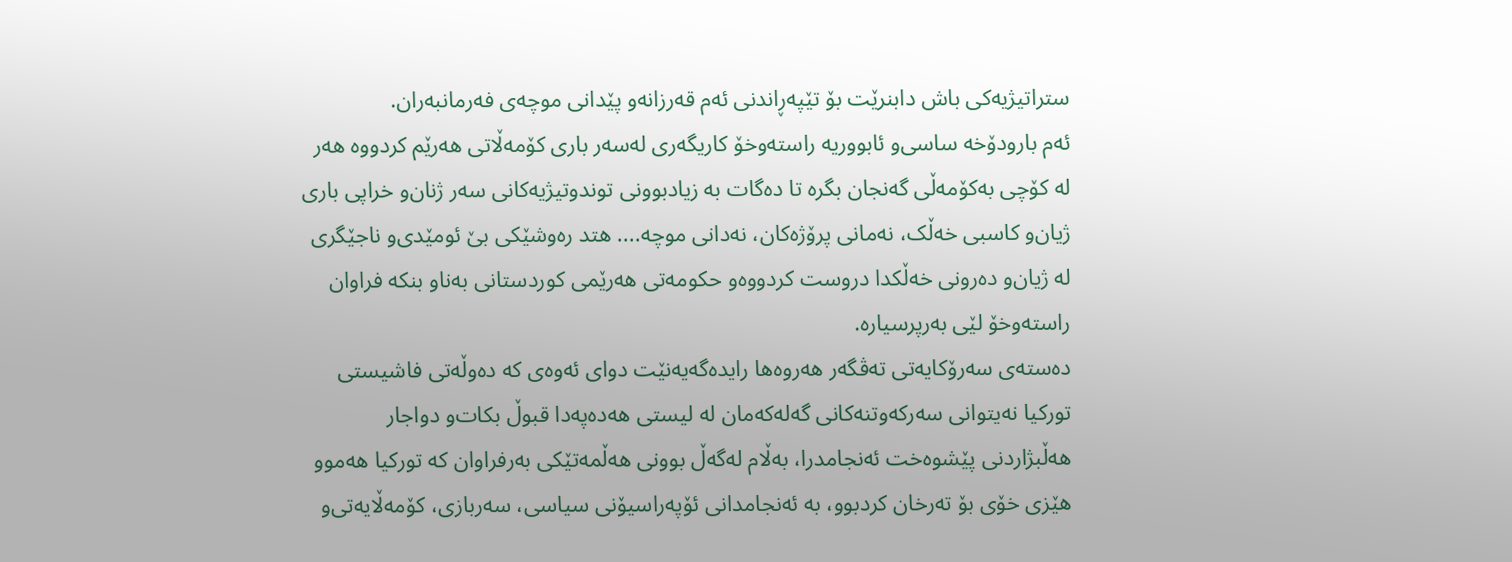ستراتیژیه‌کی‌ باش دابنرێت بۆ تێپه‌ڕاندنی‌ ئه‌م قه‌رزانه‌‌و پێدانی‌ موچه‌ی‌ فه‌رمانبه‌ران.
ئه‌م بارودۆخه‌ ساسی‌‌و ئابووریه‌ راسته‌وخۆ کاریگه‌ری‌ له‌سه‌ر باری‌ کۆمه‌ڵاتی‌ هه‌رێم کردووه‌ هه‌ر له‌ کۆچی‌ به‌کۆمه‌ڵی‌ گه‌نجان بگره‌ تا ده‌گات به‌ زیادبوونی‌ توندوتیژیه‌کانی‌ سه‌ر ژنان‌و خراپی‌ باری‌ ژیان‌و کاسبی‌ خه‌ڵک، نه‌مانی‌ پرۆژه‌کان، نه‌دانی‌ موچه‌.... هتد ره‌وشێکی‌ بێ ئومێدی‌‌و ناجێگری‌ له‌ ژیان‌و ده‌رونی‌ خه‌ڵکدا دروست کردووه‌‌و حکومه‌تی‌ هه‌رێمی‌ کوردستانی‌ به‌ناو بنکه‌ فراوان راسته‌وخۆ لێی‌ به‌رپرسیاره‌.
ده‌سته‌ی‌ سه‌رۆکایه‌تی‌ ته‌ڤگه‌ر هه‌روه‌ها رایده‌گه‌یه‌نێت دوای‌ ئه‌وه‌ی‌ که‌ ده‌وڵه‌تی‌ فاشیستی‌ تورکیا نه‌یتوانی‌ سه‌رکه‌وتنه‌کانی‌ گه‌له‌که‌مان له‌ لیستی‌ هه‌ده‌په‌دا قبوڵ بکات‌و دواجار هه‌ڵبژاردنی‌ پێشوه‌خت ئه‌نجامدرا، به‌ڵام له‌گه‌ڵ بوونی‌ هه‌ڵمه‌تێکی‌ به‌رفراوان که‌ تورکیا هه‌موو هێزی‌ خۆی‌ بۆ ته‌رخان کردبوو، به‌ ئه‌نجامدانی‌ ئۆپه‌راسیۆنی‌ سیاسی‌، سه‌ربازی‌، کۆمه‌ڵایه‌تی‌‌و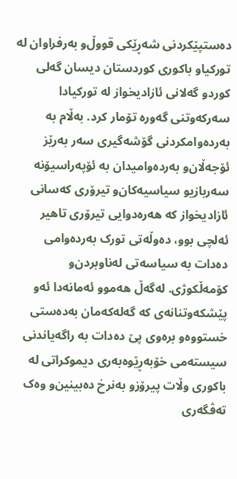ده‌ستپێکردنی‌ شه‌ڕێکی‌ قووڵ‌و به‌رفراوان له‌ تورکیا‌و باکوری‌ کوردستان دیسان گه‌لی‌ کورد‌و گه‌لانی‌ ئازادیخواز له‌ تورکیادا سه‌رکه‌وتنی‌ گه‌وره‌ تۆمار کرد. به‌ڵام به‌ به‌رده‌وامکردنی‌ گۆشه‌گیری‌ سه‌ر به‌رێز ئۆجه‌ڵان‌و به‌رده‌وامیدان به‌ ئۆپه‌راسیۆنه‌ سه‌ربازیو سیاسیه‌کان‌و تیرۆری‌ که‌سانی‌ ئازادیخواز که‌ هه‌ره‌دوایی‌ تیرۆری‌ تاهیر ئه‌لچی‌ بوو، ده‌وڵه‌تی‌ تورک به‌رده‌وامی‌ ده‌دات به‌ سیاسه‌تی‌ له‌ناوبردن‌و کۆمه‌ڵکوژی‌. له‌گه‌ڵ هه‌موو ئه‌مانه‌دا ئه‌و پێشکه‌وتنانه‌ی‌ که‌ گه‌له‌که‌مان به‌ده‌ستی‌ خستووه‌و بره‌وی‌ پێ ده‌دات به‌ راگه‌یاندنی‌ سیسته‌می‌ خۆبه‌ڕێوه‌به‌ری‌ دیموکراتی‌ له‌ باکوری‌ وڵات پیرۆز‌و به‌نرخ ده‌بینین‌و وه‌ک ته‌ڤگه‌ری‌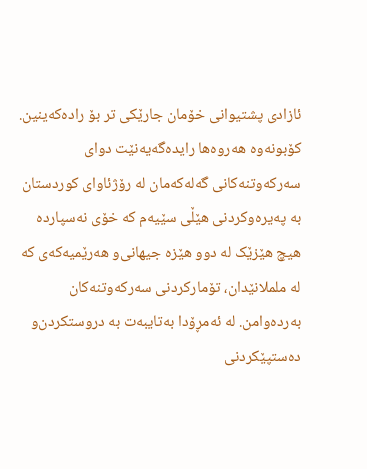ئازادی‌ پشتیوانی‌ خۆمان جارێکی‌ تر بۆ راده‌که‌ینین.
کۆبونه‌وه‌ هه‌روه‌ها رایده‌گه‌یه‌نێت دوای‌ سه‌رکه‌وتنه‌کانی‌ گه‌له‌که‌مان له‌ رۆژئاوای‌ کوردستان به‌ په‌یره‌وکردنی‌ هێڵی‌ سێیه‌م که‌ خۆی‌ نه‌سپارده‌ هیچ هێزێک له‌ دوو هێزه‌ جیهانی‌‌و هه‌رێمیه‌که‌ی‌ که‌ له‌ ململانێدان، تۆمارکردنی‌ سه‌رکه‌وتنه‌کان به‌رده‌وامن. له‌ ئه‌مڕۆدا به‌تایبه‌ت به‌ دروستکردن‌و ده‌ستپێکردنی‌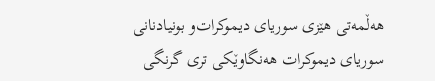هه‌ڵمه‌تی‌ هێزی‌ سوریای‌ دیموکرات‌و بونیادنانی‌ سوریای‌ دیموکرات هه‌نگاوێکی‌ تری‌ گرنگی‌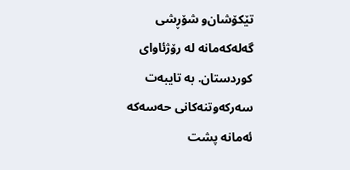تێکۆشان‌و شۆڕشی‌ گه‌له‌که‌مانه‌ له‌ رۆژئاوای‌ کوردستان. به‌ تایبه‌ت سه‌رکه‌وتنه‌کانی‌ حه‌سه‌که‌ ئه‌مانه‌ پشت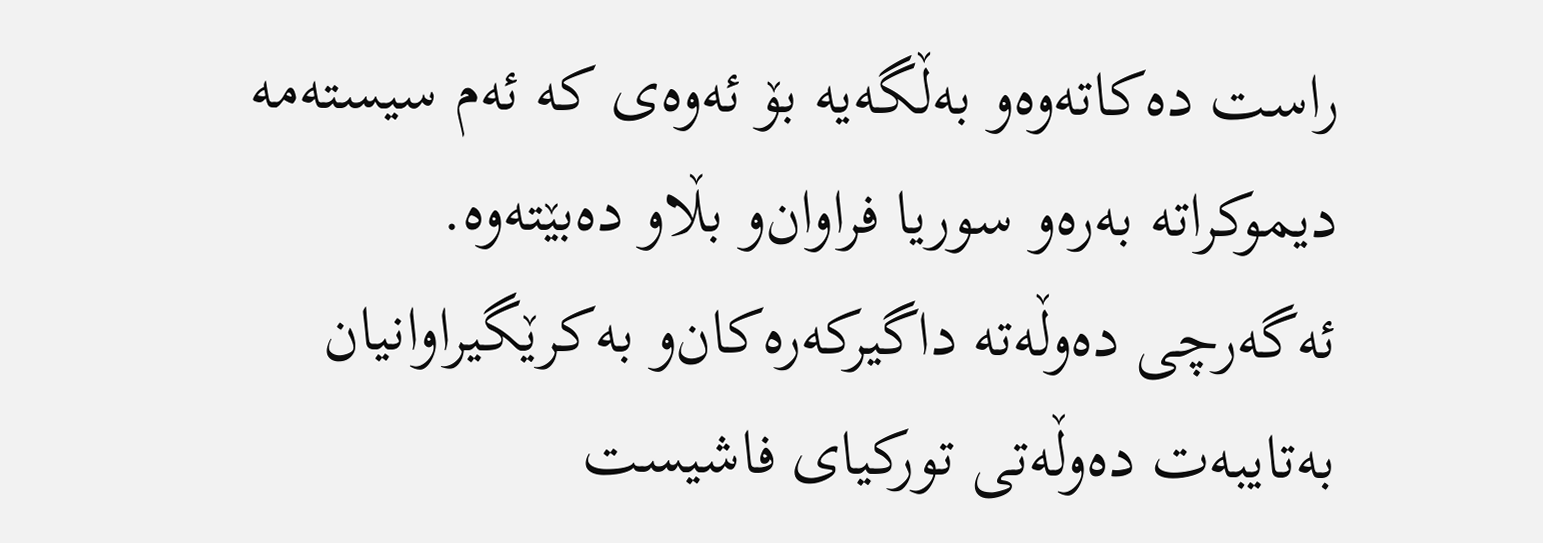راست ده‌کاته‌وه‌‌و به‌ڵگه‌یه‌ بۆ ئه‌وه‌ی‌ که‌ ئه‌م سیسته‌مه‌ دیموکراته‌ به‌ره‌و سوریا فراوان‌و بڵاو ده‌بێته‌وه‌. ئه‌گه‌رچی‌ ده‌وڵه‌ته‌ داگیرکه‌ره‌کان‌و به‌کرێگیراوانیان به‌تایبه‌ت ده‌وڵه‌تی‌ تورکیای‌ فاشیست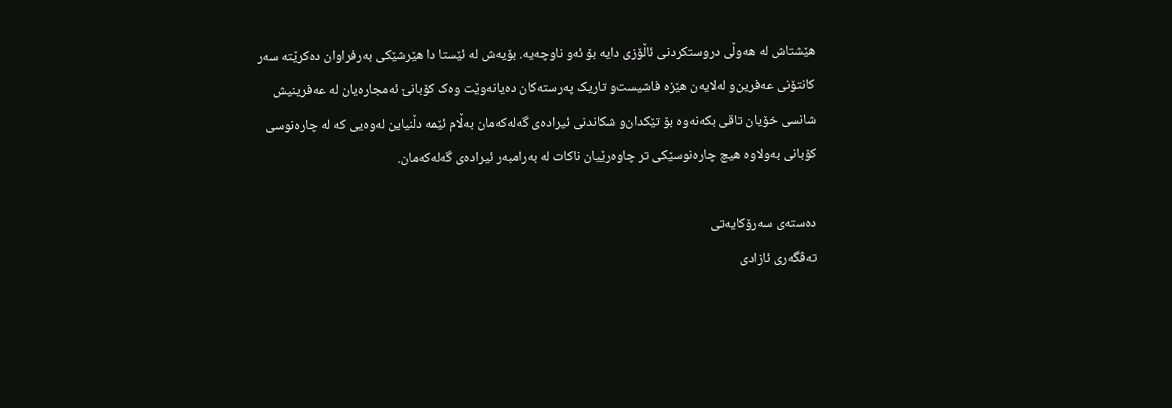هێشتاش له‌ هه‌وڵی‌ دروستکردنی‌ ئاڵۆزی دایه‌ بۆ ئه‌و ناوچه‌یه‌. بۆیه‌ش له‌ ئێستا دا هێرشێکی‌ به‌رفراوان ده‌کرێته‌ سه‌ر کانتۆنی‌ عه‌فرین‌و له‌لایه‌ن هێزه‌ فاشیست‌و تاریک په‌رسته‌کان ده‌یانه‌وێت وه‌ک کۆبانێ ئه‌مجاره‌یان له‌ عه‌فرینیش شانسی‌ خۆیان تاقی‌ بکه‌نه‌وه‌ بۆ تێکدان‌و شکاندنی‌ ئیراده‌ی‌ گه‌له‌که‌مان به‌ڵام ئێمه‌ دڵنیاین له‌وه‌یی‌ که‌ له‌ چاره‌نوسی‌ کۆبانی‌ به‌ولاوه‌ هیچ چاره‌نوسێکی‌ تر چاوه‌رێیان ناکات له‌ به‌رامبه‌ر ئیراده‌ی‌ گه‌له‌که‌مان.

ده‌سته‌ی‌ سه‌رۆکایه‌تی‌
ته‌ڤگه‌ری‌ ئازادی‌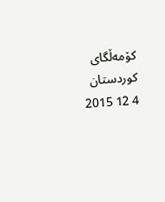کۆمه‌ڵگای‌ کوردستان
4 12 2015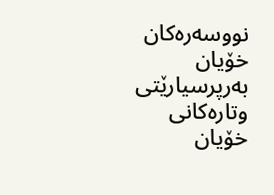نووسەرەکان خۆیان بەرپرسیارێتی وتارەکانی خۆیان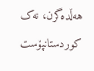هەڵدەگرن، نەک کوردستانپۆست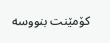کۆمێنت بنووسە